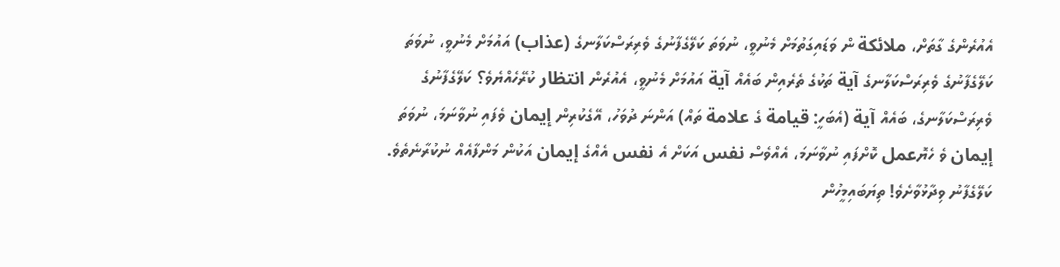އެއުރެންގެ ގާތަށް، ملائكة ން ވަޑައިގަތުމަށް މެނުވީ، ނުވަތަ ކަލޭގެފާނުގެ ވެރިރަސްކަލާނގެ (عذاب) އައުމަށް މެނުވީ، ނުވަތަ ކަލޭގެފާނުގެ ވެރިރަސްކަލާނގެ آية ތަކުގެ ތެރެއިން ބައެއް آية އައުމަށް މެނުވީ، އެއުރެން انتظار ކުރޭހެއްޔެވެ؟ ކަލޭގެފާނުގެ ވެރިރަސްކަލާނގެ، ބައެއް آية (އެބަހީ: قيامة ގެ علامة ތައް) އަންނަ ދުވަހު، އޭގެކުރިން إيمان ވެފައި ނުވާނަމަ، ނުވަތަ إيمان ވެ ހެޔޮعمل ކޮށްފައި ނުވާނަމަ، އެއްވެސް نفس އަކަށް އެ نفس އެއްގެ إيمان އަކުން މަންފާއެއް ނުކުރާނެތެވެ. ކަލޭގެފާނު ވިދާޅުވާށެވެ! ތިޔަބައިމީހުން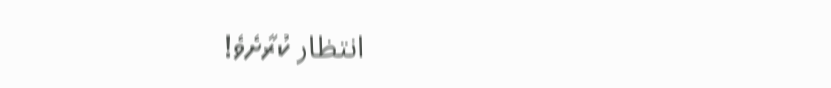انتظار ކުރާށެވެ!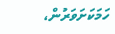ހަމަކަށަވަރުން،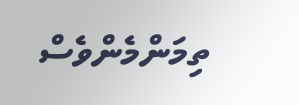ތިމަންމެންވެސް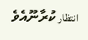انتظار ކުރާނޫއެވެ